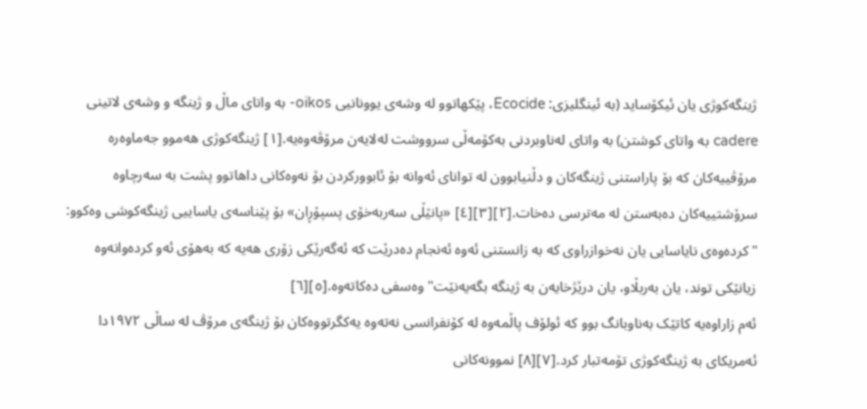ژینگەکوژی یان ئیکۆساید (بە ئینگلیزی: Ecocide، پێکھاتوو لە وشەی یوونانیی oikos- بە واتای ماڵ و ژینگە و وشەی لاتینی cadere بە واتای کوشتن) بە واتای لەناوبردنی بەکۆمەڵی سرووشت لەلایەن مرۆڤەوەیە.[١] ژینگەکوژی ھەموو جەماوەرە مرۆڤییەکان کە بۆ پاراستنی ژینگەکان و دڵنیابوون لە توانای ئەوانە بۆ ئابوورکردن بۆ نەوەکانی داھاتوو پشت بە سەرچاوە سرۆشتییەکان دەبەستن لە مەترسی دەخات.[٢][٣][٤] «پانێڵی سەربەخۆی پسپۆڕان» بۆ پێناسەی یاساییی ژینگەکوشی وەکوو: "کردەوەی نایاسایی یان نەخوازراوی کە بە زانستنی ئەوە ئەنجام دەدرێت کە ئەگەرێکی زۆری ھەیە کە بەھۆی ئەو کردەوانەوە زیانێکی توند، یان بەربڵاو، یان درێژخایەن بە ژینگە بگەیەنێت" وەسفی دەکاتەوە.[٥][٦]
ئەم زاراوەیە کاتێک بەناوبانگ بوو کە ئولۆف پاڵمەوە لە کۆنفرانسی نەتەوە یەکگرتووەکان بۆ ژینگەی مرۆڤ لە ساڵی ١٩٧٢دا ئەمریکای بە ژینگەکوژی تۆمەتبار کرد.[٧][٨] نموونەکانی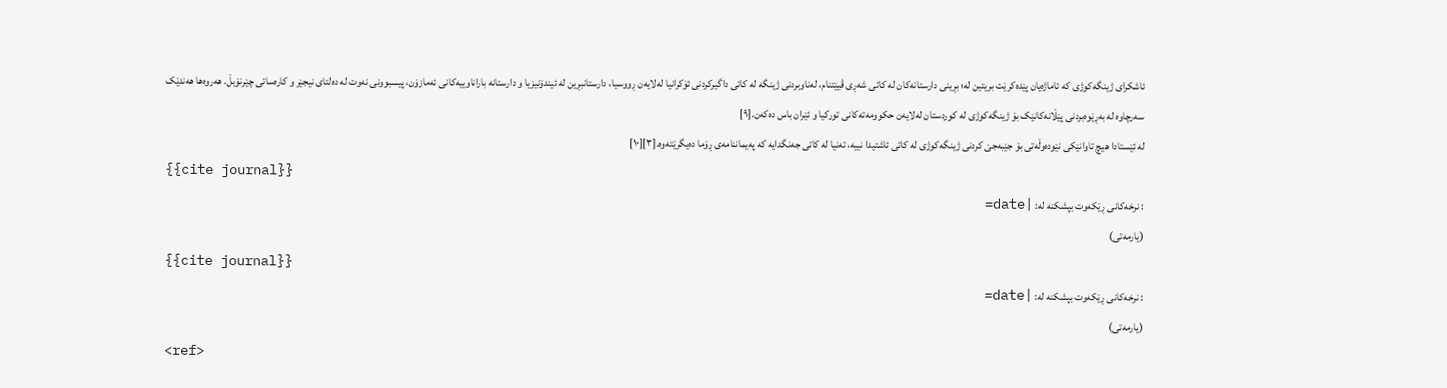ئاشکرای ژینگەکوژی کە ئاماژەیان پێدەکرێت بریتین لە؛ بڕینی دارستانەکان لە کاتی شەڕی ڤیێتنام، لەناوبردنی ژینگە لە کاتی داگیرکردنی ئۆکرانیا لەلایەن ڕووسیا، دارستانبڕین لە ئیندۆنیزیا و دارستانە باراناوییەکانی ئەمازۆن، پیسبوونی نەوت لە دەلتای نیجێر و کارەساتی چێرنۆبڵ. ھەروەھا ھەندێک سەرچاوە لە بەڕێوەبردنی پێڵانەکانێک بۆ ژینگەکوژی لە کوردستان لەلایەن حکوومەتەکانی تورکیا و ئێران باس دەکەن.[٩]
لە ئێستادا ھیچ تاوانێکی نێودەوڵەتی بۆ جێبەجێ کردنی ژینگەکوژی لە کاتی ئاشتیدا نییە، تەنیا لە کاتی جەنگدایە کە پەیماننامەی ڕۆما دەیگرێتەوە.[٣][١٠]
{{cite journal}}
: نرخەکانی ڕێکەوت بپشکنە لە: |date=
(یارمەتی)
{{cite journal}}
: نرخەکانی ڕێکەوت بپشکنە لە: |date=
(یارمەتی)
<ref>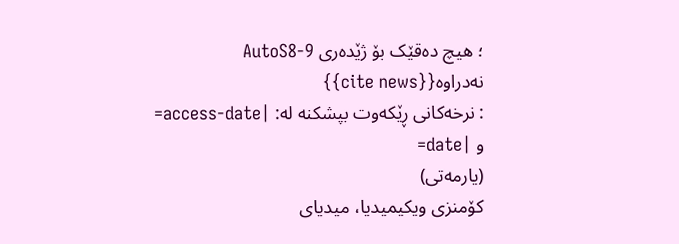؛ ھیچ دەقێک بۆ ژێدەری AutoS8-9
نەدراوە{{cite news}}
: نرخەکانی ڕێکەوت بپشکنە لە: |access-date=
و |date=
(یارمەتی)
کۆمنزی ویکیمیدیا، میدیای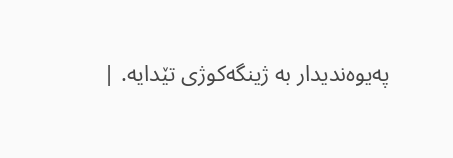پەیوەندیدار بە ژینگەکوژی تێدایە. |